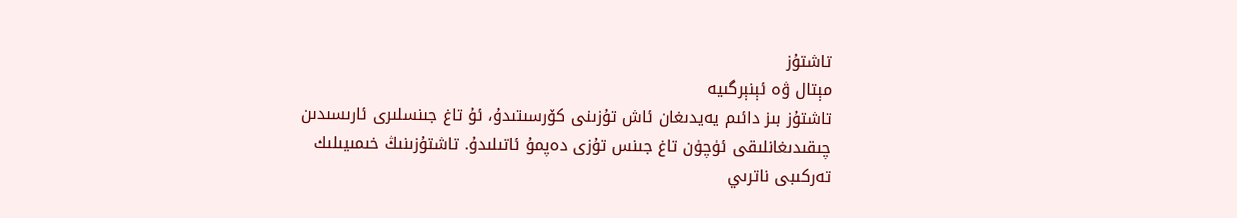تاشتۇز
مېتال ۋە ئېنېرگىيە
تاشتۇز بىز دائىم يەيدىغان ئاش تۇزىنى كۆرسىتىدۇ، ئۇ تاغ جىنسلىرى ئارىسىدىن چىقىدىغانلىقى ئۈچۈن تاغ جىنس تۇزى دەپمۇ ئاتىلىدۇ. تاشتۇزىنىڭ خىمىيىلىك تەركىبى ناترىي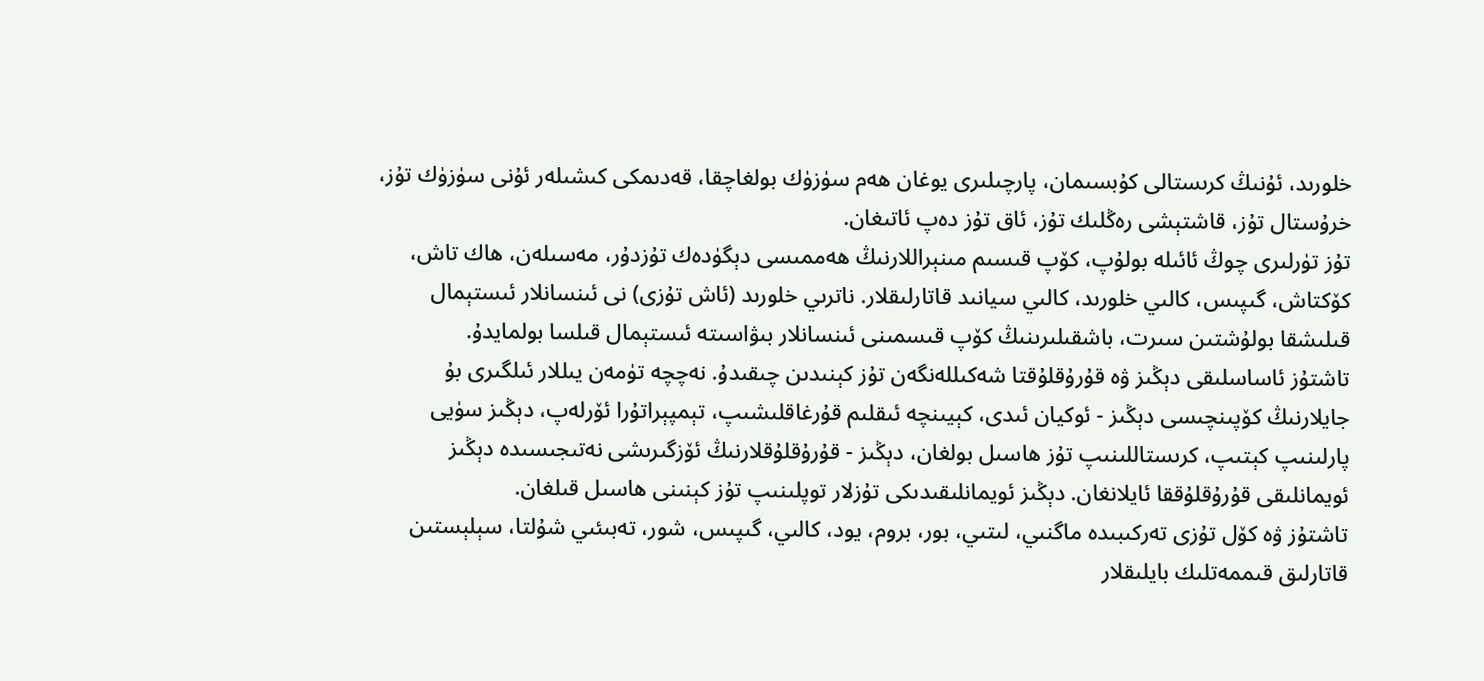خلورىد، ئۇنىڭ كرىستالى كۇبسىمان، پارچىلىرى يوغان ھەم سۈزۈك بولغاچقا، قەدىمكى كىشىلەر ئۇنى سۈزۈك تۇز، خرۇستال تۇز، قاشتېشى رەڭلىك تۇز، ئاق تۇز دەپ ئاتىغان.
تۇز تۈرلىرى چوڭ ئائىلە بولۇپ، كۆپ قىسىم مىنېراللارنىڭ ھەممىسى دېگۈدەك تۇزدۇر، مەسىلەن، ھاك تاش، كۆكتاش، گىپىس، كالىي خلورىد، كالىي سيانىد قاتارلىقلار. ناترىي خلورىد (ئاش تۇزى) نى ئىنسانلار ئىستېمال قىلىشقا بولۇشتىن سىرت، باشقىلىرىنىڭ كۆپ قىسمىنى ئىنسانلار بىۋاسىتە ئىستېمال قىلسا بولمايدۇ.
تاشتۇز ئاساسلىقى دېڭىز ۋە قۇرۇقلۇقتا شەكىللەنگەن تۇز كېنىدىن چىقىدۇ. نەچچە تۈمەن يىللار ئىلگىرى بۇ جايلارنىڭ كۆپىنچىسى دېڭىز - ئوكيان ئىدى، كېيىنچە ئىقلىم قۇرغاقلىشىپ، تېمپېراتۇرا ئۆرلەپ، دېڭىز سۈيى پارلىنىپ كېتىپ، كرىستاللىنىپ تۇز ھاسىل بولغان، دېڭىز - قۇرۇقلۇقلارنىڭ ئۆزگىرىشى نەتىجىسىدە دېڭىز ئويمانلىقى قۇرۇقلۇققا ئايلانغان. دېڭىز ئويمانلىقىدىكى تۇزلار توپلىنىپ تۇز كېنىنى ھاسىل قىلغان.
تاشتۇز ۋە كۆل تۇزى تەركىبىدە ماگنىي، لىتىي، بور، بروم، يود، كالىي، گىپىس، شور، تەبىئىي شۇلتا، سېلېستىن قاتارلىق قىممەتلىك بايلىقلار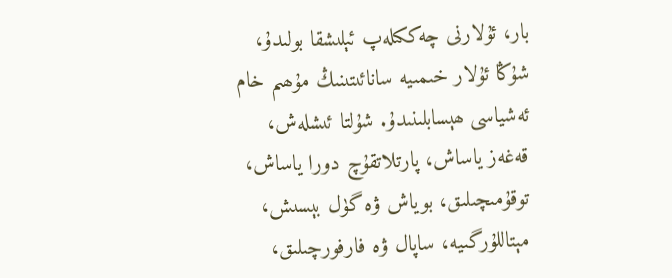بار، ئۇلارنى چەككىلەپ ئېلىشقا بولىدۇ، شۇڭا ئۇلار خىمىيە سانائىتىنىڭ مۇھىم خام ئەشياسى ھېسابلىنىدۇ. شۇلتا ئىشلەش، قەغەز ياساش، پارتلاتقۇچ دورا ياساش، توقۇمىچىلىق، بوياش ۋە گۈل بېسىش، مېتاللۇرگىيە، ساپال ۋە فارفورچىلىق،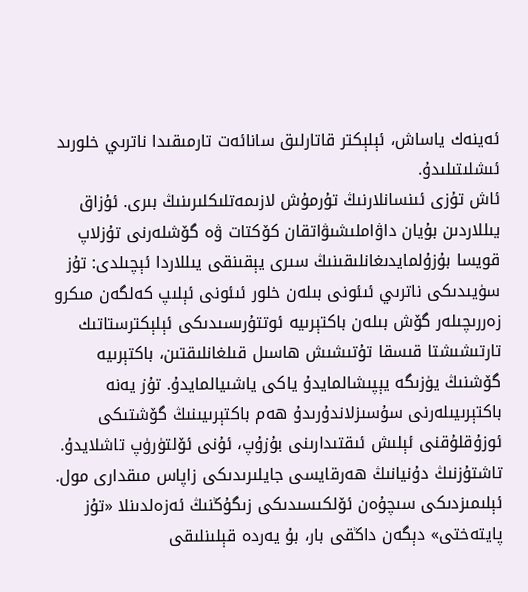ئەينەك ياساش، ئېلېكتر قاتارلىق سانائەت تارمىقىدا ناترىي خلورىد ئىشلىتىلىدۇ.
ئاش تۇزى ئىنسانلارنىڭ تۇرمۇش لازىمەتلىكلىرىنىڭ بىرى. ئۇزاق يىللاردىن بۇيان داۋاملىشىۋاتقان كۆكتات ۋە گۆشلەرنى تۇزلاپ قويسا بۇزۇلمايدىغانلىقىنىڭ سىرى يېقىنقى يىللاردا ئېچىلدى: تۇز سۈيىدىكى ناترىي ئىئونى بىلەن خلور ئىئونى ئېلىپ كەلگەن مىكرو زەررىچىلەر گۆش بىلەن باكتېرىيە ئوتتۇرىسىدىكى ئېلېكترستاتىك تارتىشىشتا قىسقا تۇتىشىش ھاسىل قىلغانلىقتىن، باكتېرىيە گۆشنىڭ يۈزىگە يېپىشالمايدۇ ياكى ياشىيالمايدۇ. تۇز يەنە باكتېرىيىلەرنى سۇسىزلاندۇرىدۇ ھەم باكتېرىيىنىڭ گۆشتىكى ئوزۇقلۇقنى ئېلىش ئىقتىدارىنى بۇزۇپ، ئۇنى ئۆلتۈرۈپ تاشلايدۇ.
تاشتۇزنىڭ دۇنيانىڭ ھەرقايسى جايلىرىدىكى زاپاس مىقدارى مول. ئېلىمىزدىكى سىچۇەن ئۆلكىسىدىكى زىگۇڭنىڭ ئەزەلدىنلا «تۇز پايتەختى» دېگەن داڭقى بار، بۇ يەردە قېلىنلىقى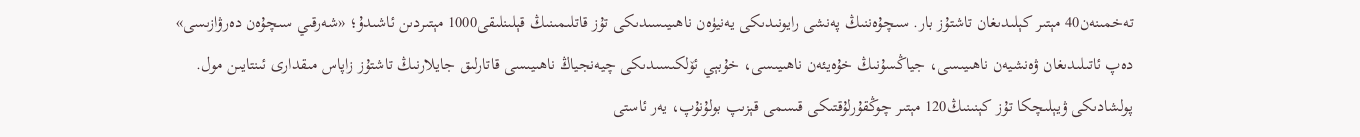تەخمىنەن40 مېتىر كېلىدىغان تاشتۇز بار. سىچۇەننىڭ پەنشى رايونىدىكى يەنيۈەن ناھىيىسىدىكى تۇز قاتلىمىنىڭ قېلىنلىقى1000 مېتىردىن ئاشىدۇ؛ «شەرقىي سىچۇەن دەرۋازىسى» دەپ ئاتىلىدىغان ۋەنشيەن ناھىيىسى، جياڭسۇنىڭ خۇەيئەن ناھىيىسى، خۇبېي ئۆلكىسىدىكى چيەنجياڭ ناھىيىسى قاتارلىق جايلارنىڭ تاشتۇز زاپاس مىقدارى ئىنتايىن مول.
پولشادىكى ۋيېلىچكا تۇز كېنىنىڭ120 مېتىر چوڭقۇرلۇقتىكى قىسمى قېزىپ بولۇنۇپ، يەر ئاستى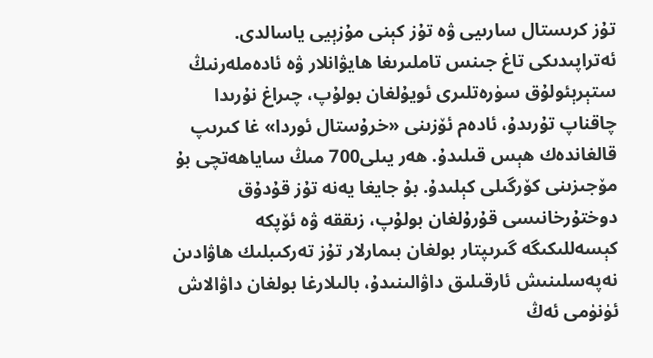تۇز كرىستال سارىيى ۋە تۇز كېنى مۇزېيى ياسالدى. ئەتراپىدىكى تاغ جىنس تاملىرىغا ھايۋانلار ۋە ئادەملەرنىڭ ستېرېئولۇق سۈرەتلىرى ئويۇلغان بولۇپ، چىراغ نۇرىدا چاقناپ تۇرىدۇ، ئادەم ئۆزىنى «خرۇستال ئوردا» غا كىرىپ قالغاندەك ھېس قىلىدۇ. ھەر يىلى700 مىڭ ساياھەتچى بۇ مۆجىزىنى كۆرگىلى كېلىدۇ. بۇ جايغا يەنە تۇز قۇدۇق دوختۇرخانىسى قۇرۇلغان بولۇپ، زىققە ۋە ئۆپكە كېسەللىكىگە گىرىپتار بولغان بىمارلار تۇز تەركىبلىك ھاۋادىن نەپەسلىنىش ئارقىلىق داۋالىنىدۇ، بالىلارغا بولغان داۋالاش ئۈنۈمى ئەڭ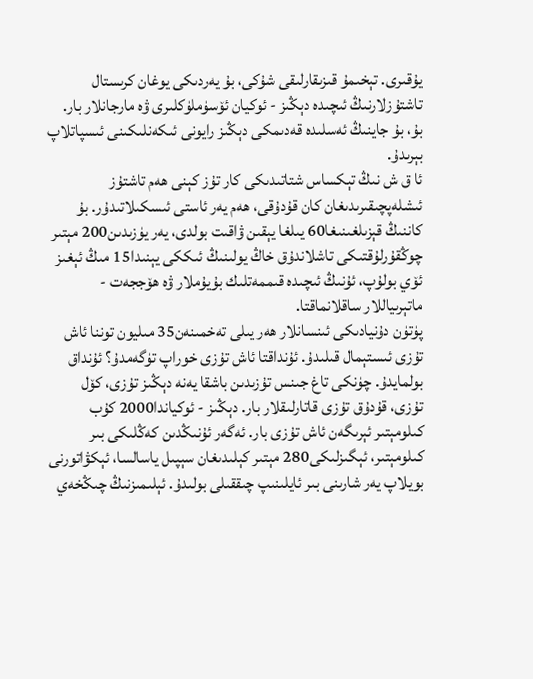يۇقىرى. تېخىمۇ قىزىقارلىقى شۇكى، بۇ يەردىكى يوغان كرىستال تاشتۇزلارنىڭ ئىچىدە دېڭىز - ئوكيان ئۆسۈملۈكلىرى ۋە مارجانلار بار. بۇ، بۇ جاينىڭ ئەسلىدە قەدىمكى دېڭىز رايونى ئىكەنلىكىنى ئىسپاتلاپ بېرىدۇ.
ئا ق ش نىڭ تېكساس شتاتىدىكى كار تۇز كېنى ھەم تاشتۇز ئىشلەپچىقىرىدىغان كان قۇدۇقى، ھەم يەر ئاستى ئىسكىلاتىدۇر. بۇ كاننىڭ قېزىلغىنىغا60 يىلغا يېقىن ۋاقىت بولدى، يەر يۈزىدىن200 مېتىر چوڭقۇرلۇقتىكى تاشلاندۇق خاڭ يولىنىڭ ئىككى يېنىدا15 مىڭ ئېغىز ئۆي بولۇپ، ئۇنىڭ ئىچىدە قىممەتلىك بۇيۇملار ۋە ھۆججەت - ماتېرىياللار ساقلانماقتا.
پۈتۈن دۇنيادىكى ئىنسانلار ھەر يىلى تەخمىنەن35 مىليون توننا ئاش تۇزى ئىستېمال قىلىدۇ. ئۇنداقتا ئاش تۇزى خوراپ تۈگەمدۇ؟ ئۇنداق بولمايدۇ. چۈنكى تاغ جىنس تۇزىدىن باشقا يەنە دېڭىز تۇزى، كۆل تۇزى، قۇدۇق تۇزى قاتارلىقلار بار. دېڭىز - ئوكياندا2000 كۇب كىلومېتىر ئېرىگەن ئاش تۇزى بار. ئەگەر ئۇنىڭدىن كەڭلىكى بىر كىلومېتىر، ئېگىزلىكى280 مېتىر كېلىدىغان سېپىل ياسالسا، ئېكۋاتورنى بويلاپ يەر شارىنى بىر ئايلىنىپ چىققىلى بولىدۇ. ئېلىمىزنىڭ چىڭخەي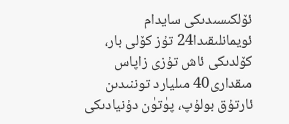ئۆلكىسىدىكى سايدام ئويمانلىقىدا24 تۇز كۆلى بار، كۆلدىكى ئاش تۇزى زاپاس مىقدارى40 مىليارد توننىدىن ئارتۇق بولۇپ، پۈتۈن دۇنيادىكى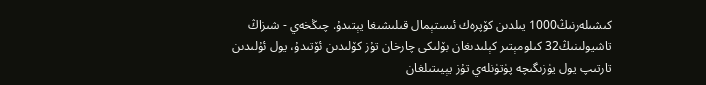كىشىلەرنىڭ1000 يىلدىن كۆپرەك ئىستېمال قىلىشىغا يېتىدۇ. چىڭخەي - شىزاڭ تاشيولىنىڭ32 كىلومېتىر كېلىدىغان بۆلىكى چارخان تۇز كۆلىدىن ئۆتىدۇ، يول ئۇلىدىن تارتىپ يول يۈزىگىچە پۈتۈنلەي تۇز يېيىتىلغان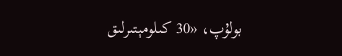بولۇپ، «30 كىلومېتىرلىق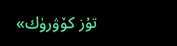تۇز كۆۋرۈك»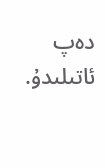دەپ ئاتىلىدۇ.